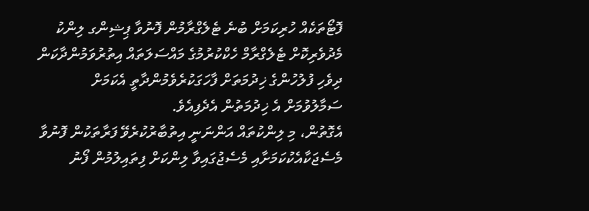ފޮޓޯތަކެއް ހުރިކަމަށް ބުނެ ޓެލެގްރާމުން ފޮނުވާ ޕިޝިންގ ލިންކު މެދުވެރިކޮށް ޓެލެގްރާމް ހެކްކުރުމުގެ މައްސަލަތައް އިތުރުވަމުންދާކަން ދިވެހި ފުލުހުންގެ ޚިދުމަތަށް ފާހަގަކުރެވެމުންދާތީ އެކަމަށް ސަމާލުވުމަށް އެ ޚިދުމަތުން އެދެފިއެވެ.
އެގޮތުން، މި ލިންކުތައް އަންނަނީ އިތުބާރުކުރެވޭ ފަރާތަކުން ފޮނުވާ މެސެޖަކާއެކުކަމަށާއި މެސެޖުގައިވާ ލިންކަށް ފިތައިލުމުން ފޯނު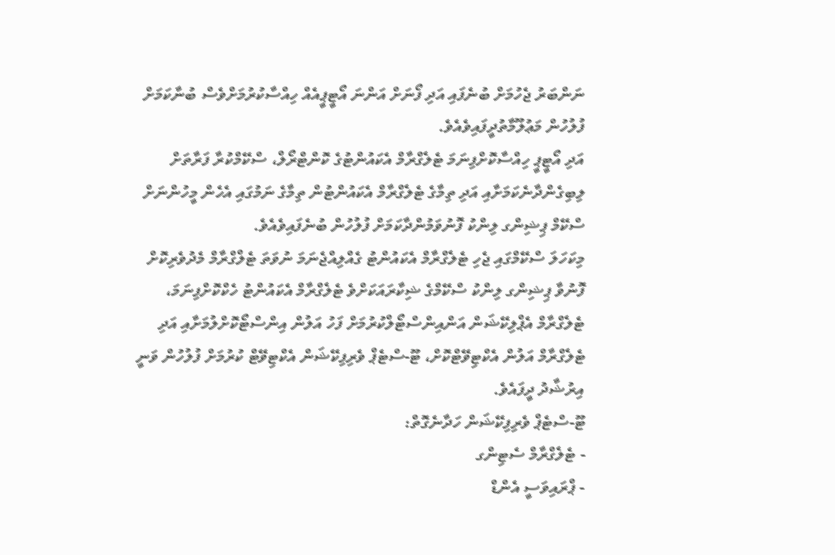ނަންބަރު ޖެހުމަށް ބުނެފައި އަދި ފޯނަށް އަންނަ އޯޓީޕީއެއް ހިއްސާކުރުމަށްވެސް ބުނާކަމަށް ފުލުހުން މަޢުލޫމާތުދީފައިވެއެވެ.
އަދި އޯޓީޕީ ހިއްސާކޮށްފިނަމަ ޓެލެގްރާމް އެކައުންޓުގެ ކޮންޓްރޯލް، ސްކޭމްކުރާ ފަރާތަށް ލިބިގެންދާނެކަމަށާއި އަދި ތިމާގެ ޓެލެގްރާމް އެކައުންޓުން ތިމާގެ ނަމުގައި އެހެން މީހުންނަށް ސްކޭމް ޕިޝިންގ ލިންކު ފޮނުވަމުންދާކަމަށް ފުލުހުން ބުނެފައިވެއެވެ.
މިކަހަލަ ސްކޭމްގައި ޖެހި ޓެލެގްރާމް އެކައުންޓު ގެއްލިއްޖެނަމަ ނުވަތަ ޓެލްގްރާމް މެދުވެރިކޮށް ފޮނުވާ ޕިޝިންގ ލިންކު ސްކޭމްގެ ޝިކާރައަކަށްވެ ޓެލެގްރާމް އެކައުންޓު ހެކްކޮށްފިނަމަ، ޓެލެގްރާމް އެޕްލިކޭޝަން އަންއިންސްޓޯލްކުރުމަށް ފަހު އަލުން އިންސްޓޯކޮށްލުމަށާއި އަދި ޓެލެގްރާމް އަލުން އެކްޓިވޭޓްކޮށް، ޓޫ-ސްޓެޕް ވެރިފިކޭޝަން އެކްޓިވޭޓް ކުރުމަށް ފުލުހުން ވަނީ އިރުޝާދު ދީފައެވެ.
ޓޫ-ސްޓެޕް ވެރިފިކޭޝަން ހަދާނެގޮތް:
- ޓެލެގްރާމް ސެޓިންގ
- ޕްރައިވަސީ އެންޑް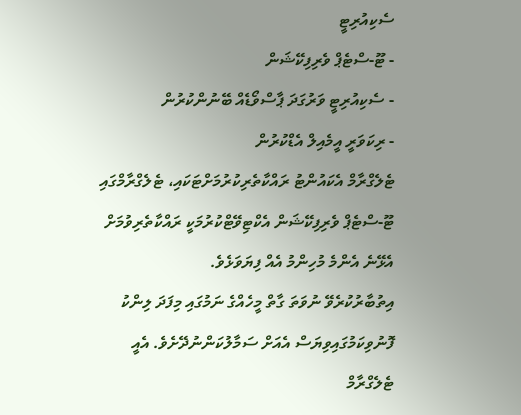ސެކިއުރިޓީ
- ޓޫ-ސްޓެޕް ވެރިފިކޭޝަން
- ސެކިއުރިޓީ ވަރުގަދަ ޕާސްވޯޑެއް ބޭނުންކުރުން
- ރިކަވަރީ އީމެއިލް އެޑްކުރުން
ޓެލެގްރާމް އެކައުންޓު ރައްކާތެރިކުރުމަށްޓަކައި، ޓެލެގްރާމްގައި ޓޫ-ސްޓެޕް ވެރިފިކޭޝަން އެކްޓިވޭޓްކުރުމަކީ ރައްކާތެރިވުމަށް އެޅޭނެ އެންމެ މުހިންމު އެއް ފިޔަވަޅެވެ.
އިތުބާރުކުރެވޭ ނުވަތަ ގާތް މީހެއްގެ ނަމުގައި މިފަދަ ލިންކު ފޮނުވިކަމުގައިވިޔަސް އެއަށް ސަމާލުކަންނުދޭށެވެ. އެއީ ޓެލެގްރާމް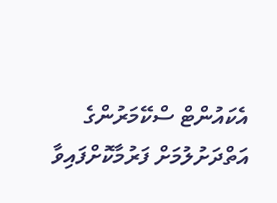އެކައުންޓް ސްކޭމަރުންގެ އަތްދަށުލުމަށް ފަރުމާކޮށްފައިވާ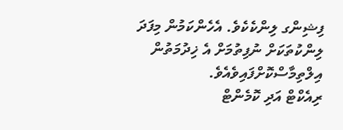ފިޝިންގ ލިންކެކެވެ. އެހެންކަމުން މިފަދަ ލިންކުތަކަށް ނުފިތުމަށް އެ ޚިދުމަތުން އިލްތިމާސްކޮށްފައިވެއެވެ.
ރިއެކްޓް އަދި ކޮމެންޓް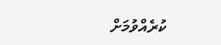ކުރެއްވުމަށް